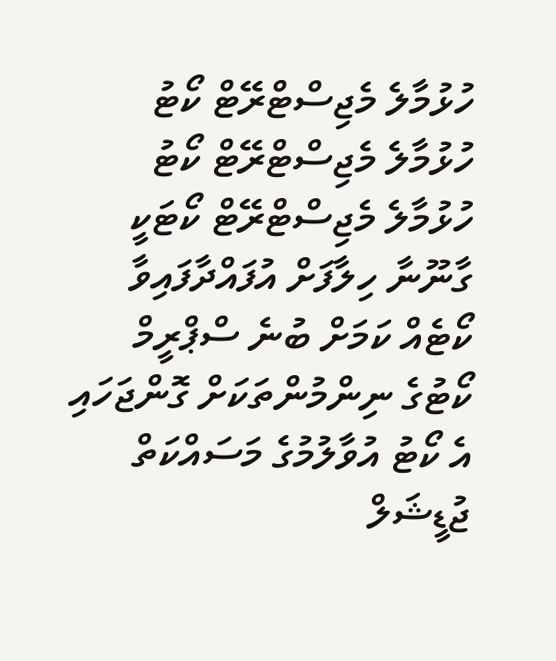ހުޅުމާލެ މެޖިސްޓްރޭޓް ކޯޓު
ހުޅުމާލެ މެޖިސްޓްރޭޓް ކޯޓު
ހުޅުމާލެ މެޖިސްޓްރޭޓް ކޯޓަކީ ގާނޫނާ ހިލާފަށް އުފައްދާފައިވާ ކޯޓެއް ކަމަށް ބުނެ ސްޕްރީމް ކޯޓުގެ ނިންމުންތަކަށް ގޮންޖަހައި އެ ކޯޓު އުވާލުމުގެ މަސައްކަތް ޖުޑީޝަލް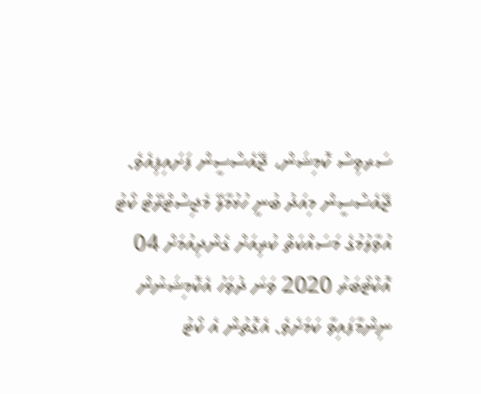ސަރވިސް ކޮމިޝަން، ޖޭއެސްސީން ފަށައިފިއެވެ.
ޖޭއެސްސީން މިއަދު ބުނީ ހުޅުމާލޭ މެޖިސްޓްރޭޓް ކޯޓު އުވާލުމުގެ މަސައްކަތް ކުރިއަށް ގެންދިއުމަށް 04 އޮކްޓޯބަރު 2020 ވަނަ ދުވަހު އެކޮމިޝަނުން ނިންމާފައިވާ ކަމަށެވެ. އެގޮތުން އެ ކޯޓު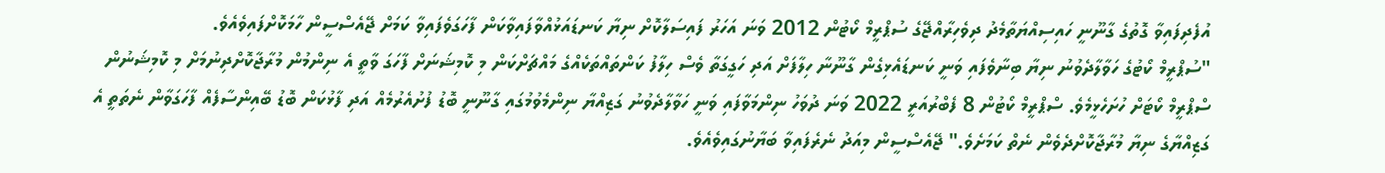އުފެދިފައިވާ ގޮތުގެ ގާނޫނީ ހައިސިއްޔަތާމެދު ދިވެހިރާއްޖޭގެ ސުޕްރީމް ކޯޓުން 2012 ވަނަ އަހަރު ފައިސަލާކޮށް ނިޔާ ކަނޑައަޅުއްވާފައިވާކަން ފާހަގަވެފައިވާ ކަމަށް ޖޭއެސްސީން ހާމަކޮށްފައިވެއެވެ.
"ސުޕްރީމް ކޯޓުގެ ހަވާލާދެވުނު ނިޔާ ބިނާވެފައި ވަނީ ކަނޑައެޅިގެން ގާނޫނާ ހިލާފަށް އަދި ހަގީގަތާ ވެސް ހިލާފު ކަންތައްތަކެއްގެ މައްޗަށްކަން މި ކޮމިޝަނަށް ފާހަގަ ވާތީ އެ ނިންމުން މުރާޖާކޮށްދިނުމަށް މި ކޮމިޝަނުން ސްޕްރީމް ކޯޓަށް ހުށަހެޅީމެވެ. ސްޕްރީމް ކޯޓުން 8 ފެބްރުއަރީ 2022 ވަނަ ދުވަހު ނިންމަވާފައި ވަނީ ހަވާލާދެވުނު ގަޒިއްޔާ ނިންމެވުމުގައި ގާނޫނީ ބޮޑު ފުށުއެރުމެއް އަދި ފާޅުކަން ބޮޑު ބޭއިންސާފެއް ފާހަގަވާން ނެތަތީ އެ ގަޒިއްޔާގެ ނިޔާ މުރާޖާކޮށްދެވެން ނެތް ކަމަށެވެ." ޖޭއެސްސީން މިއަދު ނެރެފައިވާ ބަޔާނުގައިވެއެވެ.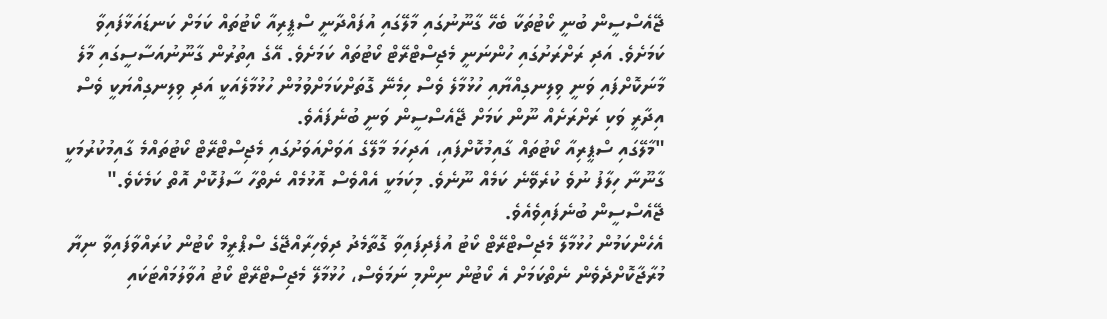ޖޭއެސްސީން ބުނީ ކޯޓުތަކާ ބެހޭ ގާނޫނުގައި މާލޭގައި އުފައްދާނީ ސްޕީރިއާ ކޯޓުތައް ކަމަށް ކަނޑައަޅާފައިވާ ކަމަށެވެ. އަދި ރަށްރަށުގައި ހުންނަނީ މެޖިސްޓްރޭޓް ކޯޓުތައް ކަމަށެވެ. އޭގެ އިތުރުން ގާނޫނުއަސާސީގައި މާލެ މާނަކޮށްފައި ވަނީ ވިލިނގިއްޔާއި ހުޅުމާލެ ވެސް ހިމެނޭ ގޮތަށްކަމަށްވުމުން ހުޅުމާލެއަކީ އަދި ވިލިނގިއްޔަކީ ވެސް އިދާރީ ވަކި ރަށްރަށެއް ނޫން ކަމަށް ޖޭއެސްސީން ވަނީ ބުނެފައެވެ.
"މާލޭގައި ސްޕީރިއާ ކޯޓުތައް ގާއިމުކޮށްފައި، އަދިހަމަ މާލޭގެ އަވަށްއަވަށުގައި މެޖިސްޓްރޭޓް ކޯޓުތައްމެ ގާއިމުކުރުމަކީ ގާނޫނާ ހިލާފު ނުވެ ކުރެވޭނެ ކަމެއް ނޫނެވެ. މިކަމަކީ އެއްވެސް އޮޅުމެއް ނެތްހާ ސާފުކޮށް އޮތް ކަމެކެވެ." ޖޭއެސްސީން ބުނެފައިވެއެވެ.
އެހެންކަމުން ހުޅުމާލޭ މެޖިސްޓްރޭޓް ކޯޓު އުފެދިފައިވާ ގޮތާމެދު ދިވެހިރާއްޖޭގެ ސްޕްރީމް ކޯޓުން ކުރައްވާފައިވާ ނިޔާ މުރާޖާކޮށްދެވެން ނެތްކަމަށް އެ ކޯޓުން ނިންމި ނަމަވެސް، ހުޅުމާލޭ މެޖިސްޓްރޭޓް ކޯޓު އުވާލުމައްޓަކައި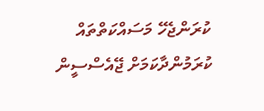ކުރަންޖެހޭ މަސައްކަތްތައް ކުރަމުންދާކަމަށް ޖޭއެސްސީން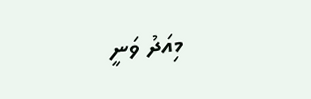މިއަދު ވަނީ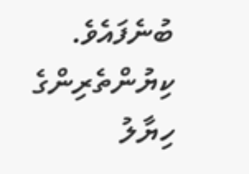ބުނެފައެވެ.
ކިޔުންތެރިންގެ ހިޔާލު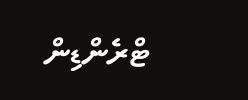ޓްރެންޑިން